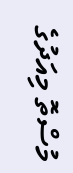މުސްތޮ މިއަދުގެ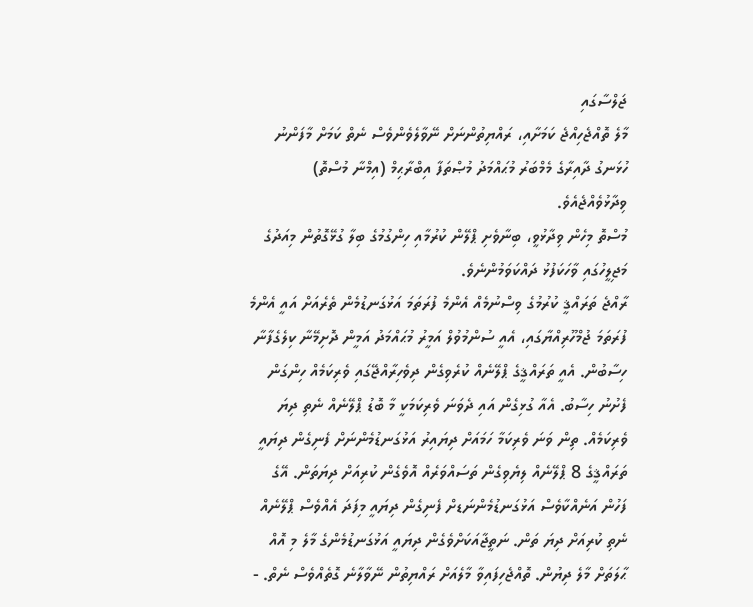ޖަލްސާގައި
މާލެ ތޮއްޖެހިއްޖެ ކަމަށާއި، ރައްޔިތުންނަށް ނޭވާލެވެންވެސް ނެތް ކަމަށް މާފަންނު ހުޅަނގު ދާއިރާގެ މެމްބަރު މުޙައްމަދު މުޞްތަފާ އިބްރާޙިމް (އިމްނާ މުސްތޮ) ވިދާޅުވެއްޖެއެވެ.
މުސްތޮ މިހެން ވިދާޅުވީ، ބިނާވެށި ޕްލޭން ކުރުމާއި ހިންގުމުގެ ބިލާ ގުޅޭގޮތުން މިއަދުގެ މަޖިލީހުގައި ވާހަކަފުޅު ދައްކަވަމުންނެވެ.
ރާއްޖެ ތަރައްޤީ ކުރުމުގެ ވިސްނުމެއް އެންމެ ފުރަތަމަ އަޅުގަނޑުމެން ތެރެއަށް އައީ އެންމެ ފުރަތަމަ ޖުމްހޫރިއްޔާގައި، އެއީ ސުންމުވުލް އަމީރު މުޙައްމަދު އަމީން ދޮށިމޭނާ ކިލެގެފާނާ ހިސާބުން. އެއީ ތަރައްޤީގެ ޕްލޭނެއް ކުރެވިގެން ދިވެހިރާއްޖޭގައި ވެރިކަމެއް ހިންގަން ފެށުނު ހިސާބު. އެއާ ގުޅިގެން އައި ދެވަނަ ވެރިކަމަކީ މާ ބޮޑު ޕްލޭނެއް ނެތި ދިޔަ ވެރިކަމެއް. ތިން ވަނަ ވެރިކަމާ ހަމައަށް ދިޔައިރު އަޅުގަނޑުމެންނަށް ފެނިގެން ދިޔައީ ތަރައްޤީގެ 8 ޕްލޭނެއް ލިޔެވިގެން ތަސައްވަރެއް އޮވެގެން ކުރިއަށް ދިޔަތަން. އޭގެ ފަހުން އަނެއްކާވެސް އަޅުގަނޑުމެންނަޑށް ފެނިގެން ދިޔައީ މިފަދަ އެއްވެސް ޕްލޭނެއް ނެތި ކުރިއަށް ދިޔަ ތަން. ނަތީޖާއަކަށްވެގެން ދިޔައީ އަޅުގަނޑުމެންގެ މާލެ މި އޮއް ޙާލަތަށް މާލެ ދިޔުން. ތޮއްޖެހިފައިވާ މާލެއަށް ރައްޔިތުން ނޭވާލާނެ ގޮތެއްވެސް ނެތް. -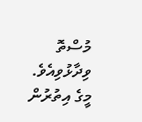މުސްތޮ ވިދާޅުވިއެވެ.
މީގެ އިތުރުން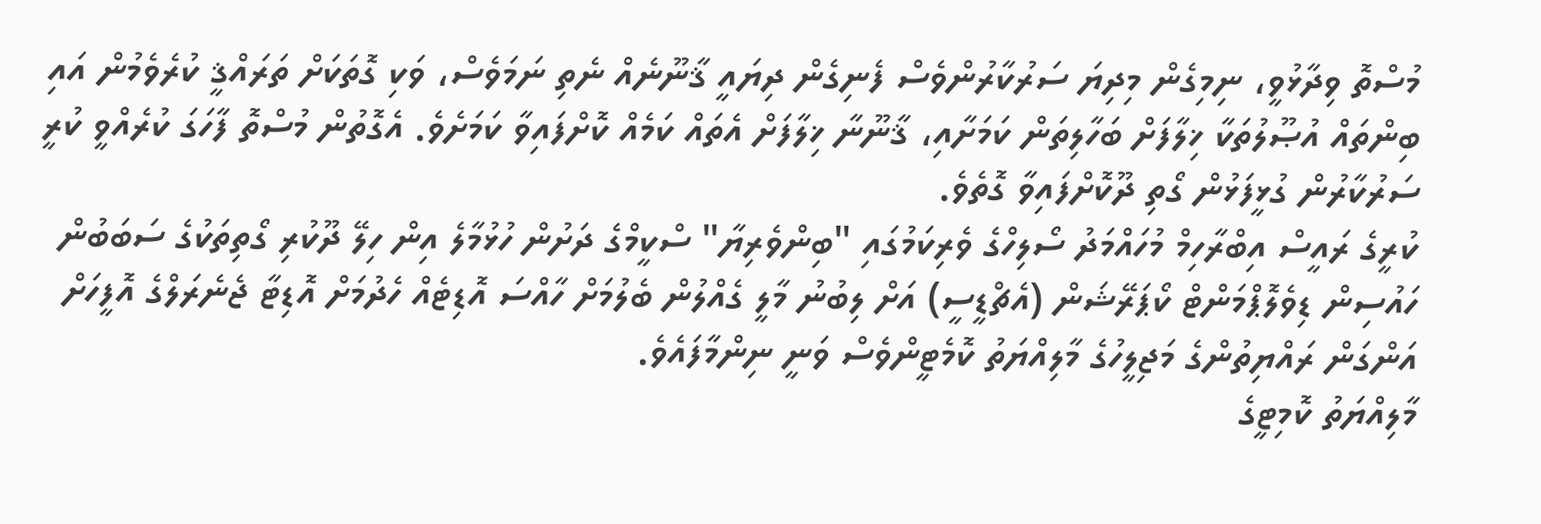މުސްތޮ ވިދާޅުވީ، ނިމިގެން މިދިޔަ ސަރުކާރުންވެސް ފެނިގެން ދިޔައީ ޤާނޫނެއް ނެތި ނަމަވެސް، ވަކި ގޮތަކަށް ތަރައްޤީ ކުރެވެމުން އައި ބިންތައް އުޞޫލުތަކާ ޚިލާފަށް ބަހާލިތަން ކަމަށާއި، ޤާނޫނާ ޚިލާފަށް އެތައް ކަމެއް ކޮށްފައިވާ ކަމަށެވެ. އެގޮތުން މުސްތޮ ފާހަގަ ކުރެއްވީ ކުރީ ސަރުކާރުން ގުޅީފަޅުން ގޯތި ދޫކޮށްފައިވާ ގޮތެވެ.
ކުރީގެ ރައީސް އިބްރާހިމް މުހައްމަދު ސޯލިހްގެ ވެރިކަމުގައި "ބިންވެރިޔާ" ސްކީމްގެ ދަށުން ހުޅުމާލެ އިން ހިލޭ ދޫކުރި ގޯތިތަކުގެ ސަބަބުން ހައުސިން ޑިވެލޮޕްމަންޓް ކޯޕަރޭޝަން (އެޗްޑީސީ) އަށް ލިބުނު މާލީ ގެއްލުން ބެލުމަށް ހާއްސަ އޮޑިޓެއް ހެދުމަށް އޮޑިޓާ ޖެނެރަލްގެ އޮފީހަށް އަންގަން ރައްޔިތުންގެ މަޖިލީހުގެ މާލިއްޔަތު ކޮމެޓީންވެސް ވަނީ ނިންމާފައެވެ.
މާލިއްޔަތު ކޮމިޓީގެ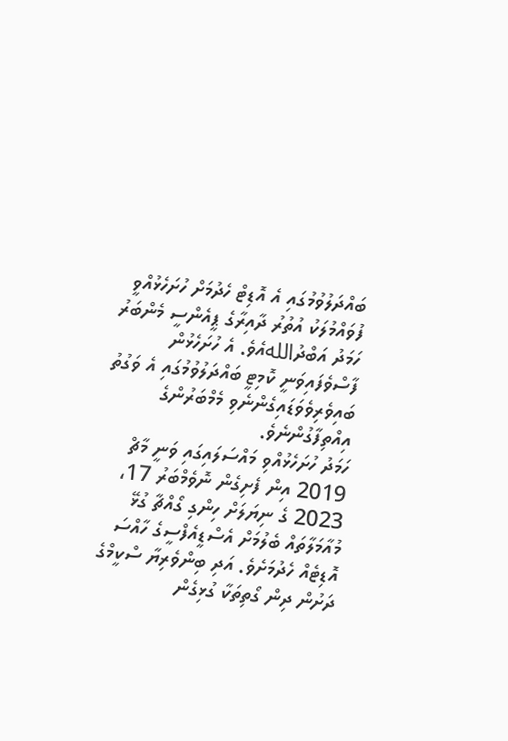ބައްދަލުވުމުގައި އެ އޮޑިޓް ހެދުމަށް ހުށަހެޅުއްވީ ފުވައްމުލަކު އުތުރު ދާއިރާގެ ޕީއެންސީ މެންބަރު ހަމަދު އަބްދުاللهއެވެ. އެ ހުށަހެޅުން ފާސްވެފައިވަނީ ކޮމިޓީ ބައްދަލުވުމުގައި އެ ވަގުތު ބައިވެރިވެވަޑައިގެންނެވި މެމްބަރުންގެ އިއްތިފާގުންނެވެ.
ހަމަދު ހުށަހެޅުއްވި މައްސަލައިގައި ވަނީ މާޗް 2019 އިން ފެށިގެން ނޮވެމްބަރު 17، 2023 ގެ ނިޔަލަށް ހިންގި ގޯއްޗާ ގުޅޭ މުއާމަލާތައް ބެލުމަށް އެސްޑީއެފްސީގެ ހާއްސަ އޮޑިޓެއް ހެދުމަށެވެ. އަދި ބިންވެރިޔާ ސްކީމްގެ ދަށުން ދިން ގޯތިތަކާ ގުޅިގެން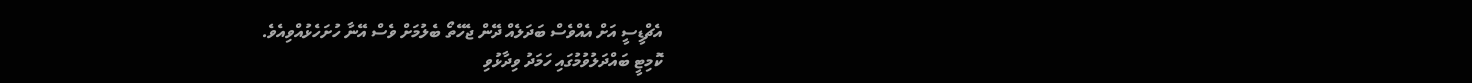އެޗްޑީސީ އަށް އެއްވެސް ބަދަލެއް ދޭން ޖެހޭތޯ ބެލުމަށް ވެސް އޭނާ ހުށަހެޅުއްވިއެވެ.
ކޮމިޓީ ބައްދަލުވުމުގައި ހަމަދު ވިދާޅުވި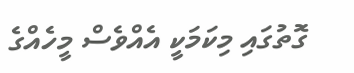ގޮތުގައި މިކަމަކީ އެއްވެސް މީހެއްގެ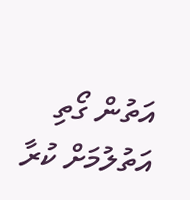އަތުން ގޯތި އަތުލުމަށް ކުރާ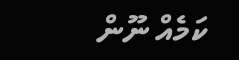ކަމެއް ނޫން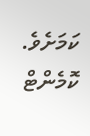ކަމަށެވެ.
ކޮމެންޓް